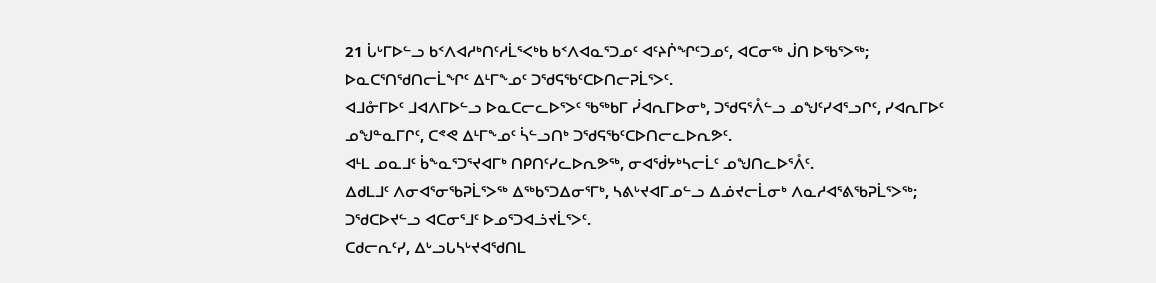21 ᒑᒡᒥᐅᓪᓗ ᑲᑉᐱᐊᓱᒃᑎᑦᓱᒫᕐᐸᒃᑲ ᑲᑉᐱᐊᓇᕐᑐᓄᑦ ᐊᑦᔨᒌᖏᑦᑐᓄᑦ, ᐊᑕᓂᖅ ᒎᑎ ᐅᖃᕐᐳᖅ; ᐅᓇᑕᕐᑎᖁᑎᓕᒫᖏᑦ ᐃᒻᒥᖕᓄᑦ ᑐᖁᕋᖃᑦᑕᐅᑎᓕᕈᒫᕐᐳᑦ.
ᐊᒧᓁᒥᐅᑦ ᒧᐊᐱᒥᐅᓪᓗ ᐅᓇᑕᓕᓚᐅᕐᐳᑦ ᖃᖅᑲᒥ ᓰᐊᕆᒥᐅᓂᒃ, ᑐᖁᕋᕐᐰᓪᓗ ᓄᖑᑦᓯᐊᕐᓗᒋᑦ, ᓯᐊᕆᒥᐅᑦ ᓄᖑᓐᓇᒥᒋᑦ, ᑕᕝᕙ ᐃᒻᒥᖕᓄᑦ ᓵᓪᓗᑎᒃ ᑐᖁᕋᖃᑦᑕᐅᑎᓕᓚᐅᕆᕗᑦ.
ᐊᒻᒪ ᓄᓇᒧᑦ ᑳᖕᓇᕐᑐᕐᔪᐊᒥᒃ ᑎᑭᑎᑦᓯᓚᐅᕆᕗᖅ, ᓂᐊᖂᔭᒃᓴᓕᒫᑦ ᓄᖑᑎᓚᐅᕐᐰᑦ.
ᐃᑯᒪᒧᑦ ᐱᓂᐊᕐᓂᖃᕈᒫᕐᐳᖅ ᐃᖅᑲᕐᑐᐃᓂᕐᒥᒃ, ᓴᕕᒡᔪᐊᒥᓄᓪᓗ ᐃᓅᔪᓕᒫᓂᒃ ᐱᓇᓱᐊᕐᕕᖃᕈᒫᕐᐳᖅ; ᑐᖁᑕᐅᔪᓪᓗ ᐊᑕᓂᕐᒧᑦ ᐅᓄᕐᑐᐊᓘᔪᒫᕐᐳᑦ.
ᑕᑯᓕᕆᑦᓯ, ᐃᒡᓗᒐᓴᒡᔪᐊᖁᑎᒪ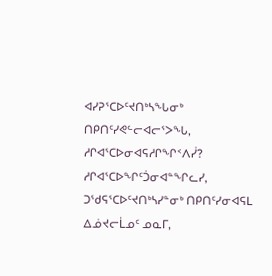ᐊᓯᕈᕐᑕᐅᑦᔪᑎᒃᓴᖓᓂᒃ ᑎᑭᑎᑦᓯᕙᓪᓕᐊᓕᕐᐳᖓ, ᓱᒋᐊᕐᑕᐅᓂᐊᕋᓱᒋᖏᑉᐱᓰ? ᓱᒋᐊᕐᑕᐅᖏᑦᑑᓂᐊᓐᖏᓚᓯ, ᑐᖁᕋᕐᑕᐅᑦᔪᑎᒃᓴᓯᓐᓂᒃ ᑎᑭᑎᑦᓯᓂᐊᕋᒪ ᐃᓅᔪᓕᒫᓄᑦ ᓄᓇᒥ,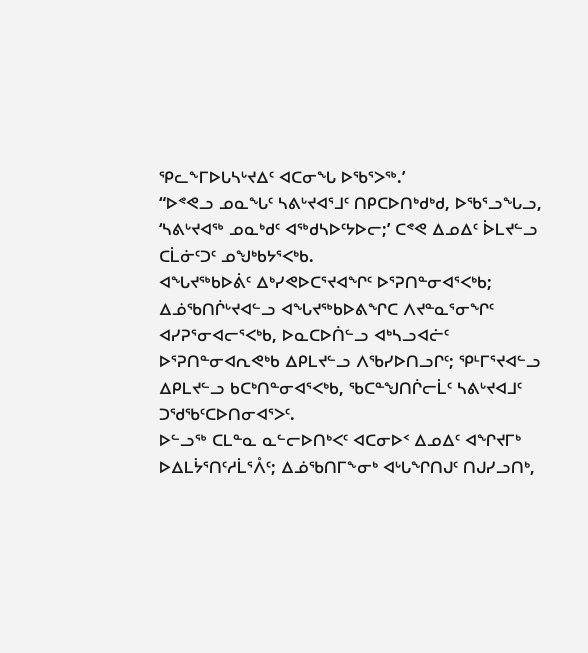ᕿᓚᖕᒥᐅᒐᓴᒡᔪᐃᑦ ᐊᑕᓂᖓ ᐅᖃᕐᐳᖅ.’
“ᐅᕝᕙᓗ ᓄᓇᖓᑦ ᓴᕕᒡᔪᐊᕐᒧᑦ ᑎᑭᑕᐅᑎᒃᑯᒃᑯ, ᐅᖃᕐᓗᖓᓗ, ‘ᓴᕕᒡᔪᐊᖅ ᓄᓇᒃᑯᑦ ᐊᖅᑯᓴᐅᑦᔭᐅᓕ;’ ᑕᕝᕙ ᐃᓄᐃᑦ ᐆᒪᔪᓪᓗ ᑕᒫᓃᑦᑐᑦ ᓄᖑᒃᑲᔭᕐᐸᒃᑲ.
ᐊᖓᔪᖅᑲᐅᕖᑦ ᐃᒃᓯᕙᐅᑕᕐᔪᐊᖏᑦ ᐅᕐᕈᑎᓐᓂᐊᕐᐸᒃᑲ; ᐃᓅᖃᑎᒌᒡᔪᐊᓪᓗ ᐊᖓᔪᖅᑲᐅᕕᖏᑕ ᐱᔪᓐᓇᕐᓂᖏᑦ ᐊᓯᕈᕐᓂᐊᓕᕐᐸᒃᑲ, ᐅᓇᑕᐅᑏᓪᓗ ᐊᒃᓴᓗᐊᓖᑦ ᐅᕐᕈᑎᓐᓂᐊᕆᕙᒃᑲ ᐃᑭᒪᔪᓪᓗ ᐱᖃᓯᐅᑎᓗᒋᑦ; ᕿᒻᒥᕐᔪᐊᓪᓗ ᐃᑭᒪᔪᓪᓗ ᑲᑕᒃᑎᓐᓂᐊᕐᐸᒃᑲ, ᖃᑕᓐᖑᑎᒌᓕᒫᑦ ᓴᕕᒡᔪᐊᒧᑦ ᑐᖁᖃᑦᑕᐅᑎᓂᐊᕐᐳᑦ.
ᐅᓪᓗᖅ ᑕᒪᓐᓇ ᓇᓪᓕᐅᑎᒃᐸᑦ ᐊᑕᓂᐅᑉ ᐃᓄᐃᑦ ᐊᖏᔪᒥᒃ ᐅᐃᒪᔮᕐᑎᑦᓱᒫᕐᐰᑦ; ᐃᓅᖃᑎᒥᖕᓂᒃ ᐊᒡᒐᖏᑎᒍᑦ ᑎᒍᓯᓗᑎᒃ,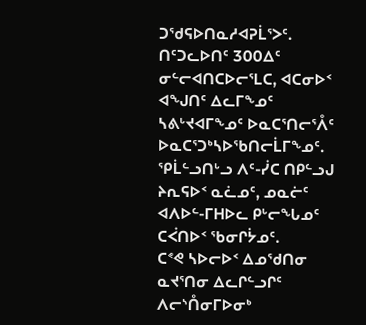ᑐᖁᕋᐅᑎᓇᓱᐊᕈᒫᕐᐳᑦ.
ᑎᑦᑐᓚᐅᑎᑦ 300ᐃᑦ ᓂᓪᓕᐊᑎᑕᐅᓕᕐᒪᑕ, ᐊᑕᓂᐅᑉ ᐊᖑᑎᑦ ᐃᓚᒥᖕᓄᑦ ᓴᕕᒡᔪᐊᒥᖕᓄᑦ ᐅᓇᑕᕐᑎᓕᕐᐰᑦ ᐅᓇᑕᕐᑐᒃᓴᐅᖃᑎᓕᒫᒥᖕᓄᑦ. ᕿᒫᓪᓗᑎᒡᓗ ᐱᑦ-ᓰᑕ ᑎᑭᓪᓗᒍ ᔨᕆᕋᐅᑉ ᓇᓛᓄᑦ, ᓄᓇᓖᑦ ᐊᐱᐅᓪ-ᒥᕼᐅᓚ ᑭᒡᓕᖓᓄᑦ ᑕᐹᑎᐅᑉ ᖃᓂᒋᔮᓄᑦ.
ᑕᕝᕙ ᓴᐅᓕᐅᑉ ᐃᓄᖁᑎᓂ ᓇᔪᕐᑎᓂ ᐃᓚᒋᓪᓗᒋᑦ ᐱᓕᔅᑍᓂᒥᐅᓂᒃ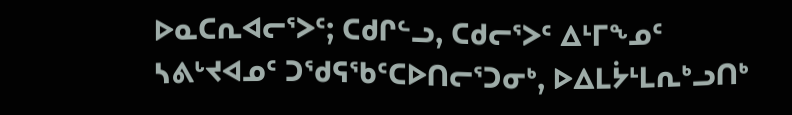ᐅᓇᑕᕆᐊᓕᕐᐳᑦ; ᑕᑯᒋᓪᓗ, ᑕᑯᓕᕐᐳᑦ ᐃᒻᒥᖕᓄᑦ ᓴᕕᒡᔪᐊᓄᑦ ᑐᖁᕋᖃᑦᑕᐅᑎᓕᕐᑐᓂᒃ, ᐅᐃᒪᔮᒻᒪᕆᒃᓗᑎᒃ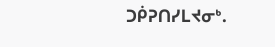ᑐᑮᕈᑎᓯᒪᔪᓂᒃ.